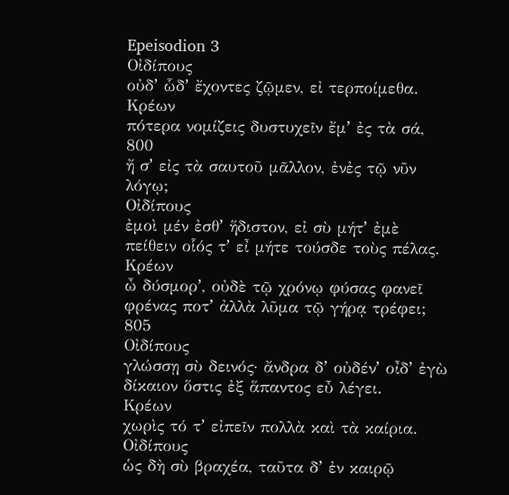Epeisodion 3
Οἰδίπους
οὐδʼ ὧδʼ ἔχοντες ζῷμεν, εἰ τερποίμεθα.
Κρέων
πότερα νομίζεις δυστυχεῖν ἔμʼ ἐς τὰ σά,
800
ἤ σʼ εἰς τὰ σαυτοῦ μᾶλλον, ἐνἐς τῷ νῦν λόγῳ;
Οἰδίπους
ἐμοὶ μέν ἐσθʼ ἥδιστον, εἰ σὺ μήτʼ ἐμὲ
πείθειν οἷός τʼ εἶ μήτε τούσδε τοὺς πέλας.
Κρέων
ὦ δύσμορʼ, οὐδὲ τῷ χρόνῳ φύσας φανεῖ
φρένας ποτʼ ἀλλὰ λῦμα τῷ γήρᾳ τρέφει;
805
Οἰδίπους
γλώσσῃ σὺ δεινός· ἄνδρα δʼ οὐδένʼ οἶδʼ ἐγὼ
δίκαιον ὅστις ἐξ ἅπαντος εὖ λέγει.
Κρέων
χωρὶς τό τʼ εἰπεῖν πολλὰ καὶ τὰ καίρια.
Οἰδίπους
ὡς δὴ σὺ βραχέα, ταῦτα δʼ ἐν καιρῷ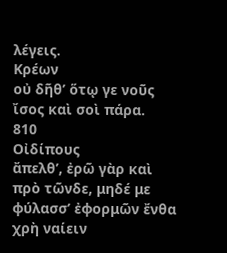λέγεις.
Κρέων
οὐ δῆθʼ ὅτῳ γε νοῦς ἴσος καὶ σοὶ πάρα.
810
Οἰδίπους
ἄπελθʼ, ἐρῶ γὰρ καὶ πρὸ τῶνδε, μηδέ με
φύλασσʼ ἐφορμῶν ἔνθα χρὴ ναίειν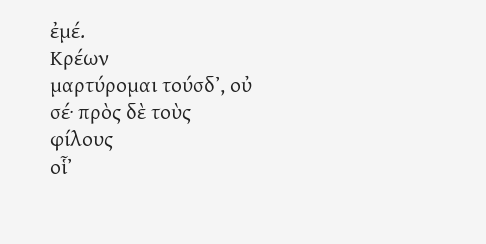ἐμέ.
Κρέων
μαρτύρομαι τούσδʼ, οὐ σέ· πρὸς δὲ τοὺς φίλους
οἷʼ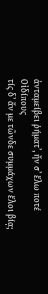ἀνταμείβει ῥήματʼ, ἤν σʼ ἕλω ποτέ
Οἰδίπους
τίς δʼ ἄν με τῶνδε συμμάχων ἕλοι βίᾳ;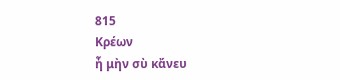815
Κρέων
ἦ μὴν σὺ κἄνευ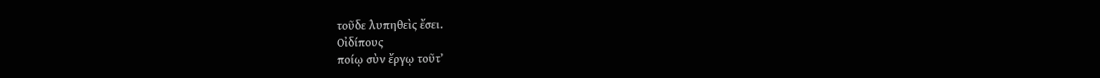τοῦδε λυπηθεὶς ἔσει.
Οἰδίπους
ποίῳ σὺν ἔργῳ τοῦτʼ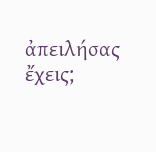ἀπειλήσας ἔχεις;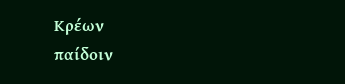Κρέων
παίδοιν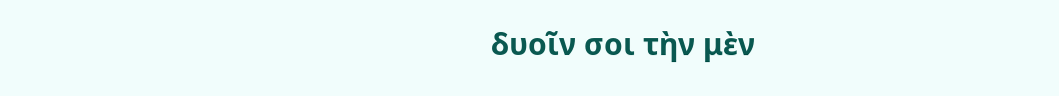δυοῖν σοι τὴν μὲν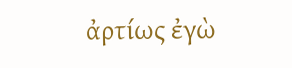ἀρτίως ἐγὼ